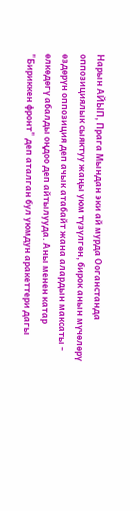Нарын АЙЫП, Прага Мындан эки ай мурда Ооганстанда оппозициялык сыяктуу жаңы уюм түзүлгөн, бирок анын мүчөлөрү өздөрүн оппозиция деп ачык атабайт жана алардын максаты - өлкөдөгү абалды оңдоо деп айтылууда. Аны менен катар "Бириккен фронт" деп аталган бул уюмдун аракеттери дагы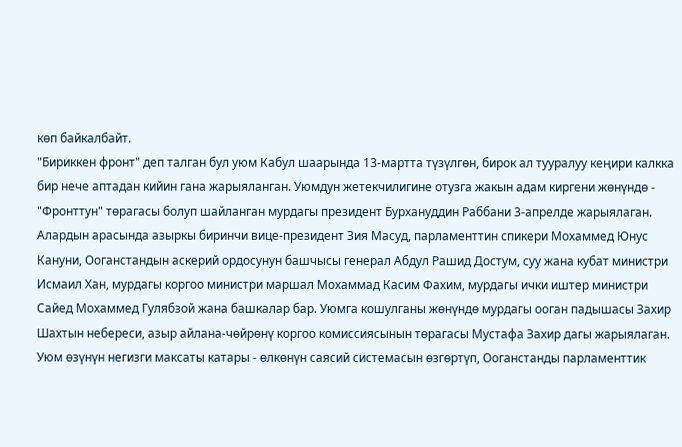көп байкалбайт.
"Бириккен фронт" деп талган бул уюм Кабул шаарында 13-мартта түзүлгөн, бирок ал тууралуу кеңири калкка бир нече аптадан кийин гана жарыяланган. Уюмдун жетекчилигине отузга жакын адам киргени жөнүндө - "Фронттун" төрагасы болуп шайланган мурдагы президент Бурхануддин Раббани 3-апрелде жарыялаган.
Алардын арасында азыркы биринчи вице-президент Зия Масуд, парламенттин спикери Мохаммед Юнус Кануни, Ооганстандын аскерий ордосунун башчысы генерал Абдул Рашид Достум, суу жана кубат министри Исмаил Хан, мурдагы коргоо министри маршал Мохаммад Касим Фахим, мурдагы ички иштер министри Сайед Мохаммед Гулябзой жана башкалар бар. Уюмга кошулганы жөнүндө мурдагы ооган падышасы Захир Шахтын небереси, азыр айлана-чөйрөнү коргоо комиссиясынын төрагасы Мустафа Захир дагы жарыялаган.
Уюм өзүнүн негизги максаты катары - өлкөнүн саясий системасын өзгөртүп, Ооганстанды парламенттик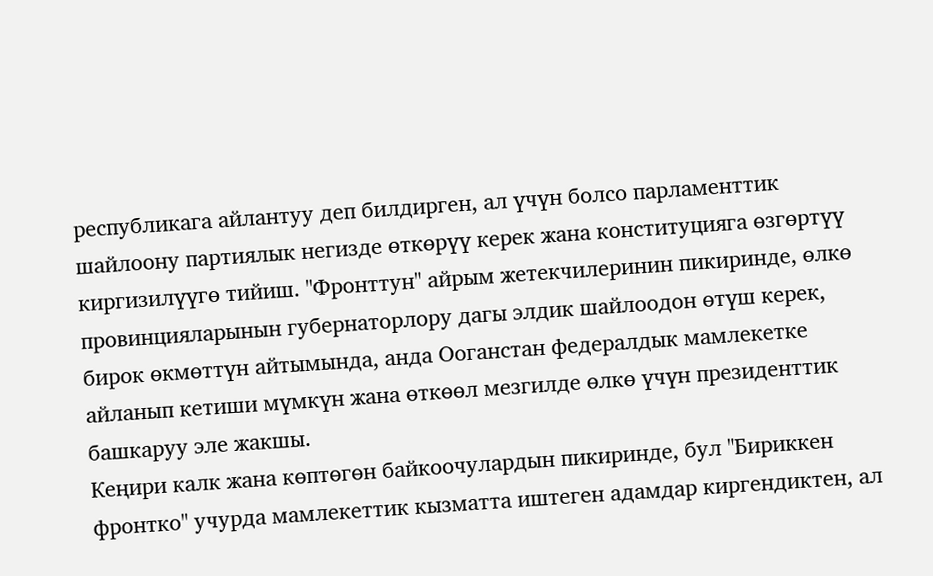республикага айлантуу деп билдирген, ал үчүн болсо парламенттик шайлоону партиялык негизде өткөрүү керек жана конституцияга өзгөртүү киргизилүүгө тийиш. "Фронттун" айрым жетекчилеринин пикиринде, өлкө провинцияларынын губернаторлору дагы элдик шайлоодон өтүш керек, бирок өкмөттүн айтымында, анда Ооганстан федералдык мамлекетке айланып кетиши мүмкүн жана өткөөл мезгилде өлкө үчүн президенттик башкаруу эле жакшы.
Кеңири калк жана көптөгөн байкоочулардын пикиринде, бул "Бириккен фронтко" учурда мамлекеттик кызматта иштеген адамдар киргендиктен, ал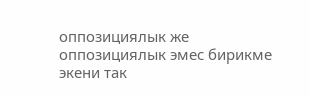оппозициялык же оппозициялык эмес бирикме экени так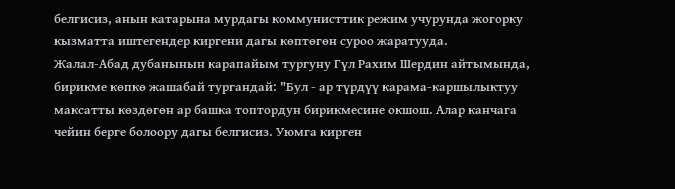белгисиз, анын катарына мурдагы коммунисттик режим учурунда жогорку кызматта иштегендер киргени дагы көптөгөн суроо жаратууда.
Жалал-Абад дубанынын карапайым тургуну Гүл Рахим Шердин айтымында, бирикме көпкө жашабай тургандай: "Бул - ар түрдүү карама-каршылыктуу максатты көздөгөн ар башка топтордун бирикмесине окшош. Алар канчага чейин берге болоору дагы белгисиз. Уюмга кирген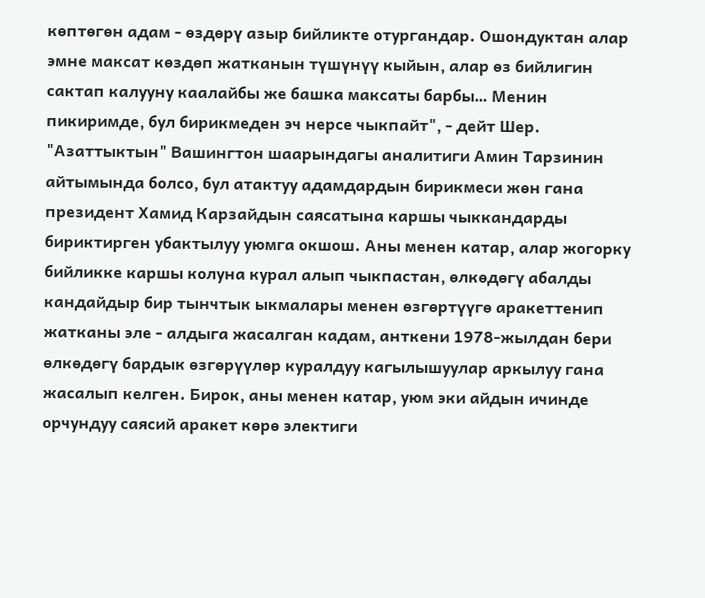көптөгөн адам - өздөрү азыр бийликте отургандар. Ошондуктан алар эмне максат көздөп жатканын түшүнүү кыйын, алар өз бийлигин сактап калууну каалайбы же башка максаты барбы… Менин пикиримде, бул бирикмеден эч нерсе чыкпайт", - дейт Шер.
"Азаттыктын" Вашингтон шаарындагы аналитиги Амин Тарзинин айтымында болсо, бул атактуу адамдардын бирикмеси жөн гана президент Хамид Карзайдын саясатына каршы чыккандарды бириктирген убактылуу уюмга окшош. Аны менен катар, алар жогорку бийликке каршы колуна курал алып чыкпастан, өлкөдөгү абалды кандайдыр бир тынчтык ыкмалары менен өзгөртүүгө аракеттенип жатканы эле - алдыга жасалган кадам, анткени 1978-жылдан бери өлкөдөгү бардык өзгөрүүлөр куралдуу кагылышуулар аркылуу гана жасалып келген. Бирок, аны менен катар, уюм эки айдын ичинде орчундуу саясий аракет көрө электиги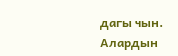дагы чын.
Алардын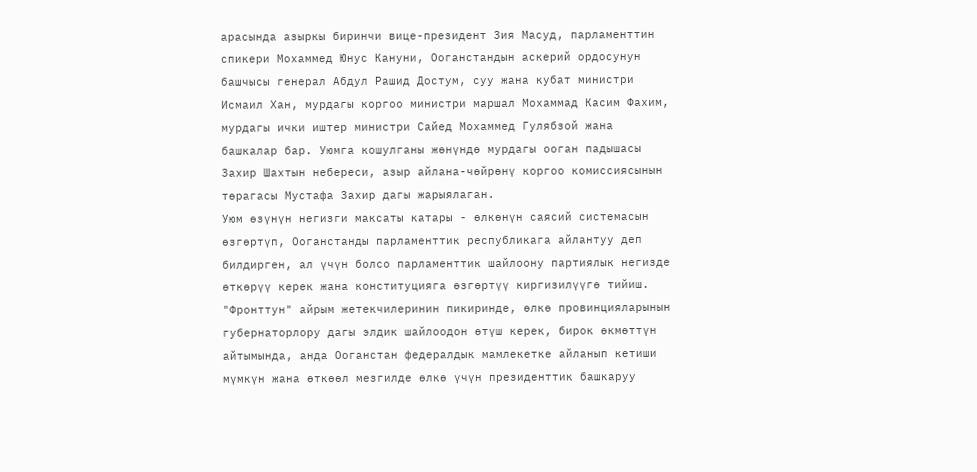арасында азыркы биринчи вице-президент Зия Масуд, парламенттин спикери Мохаммед Юнус Кануни, Ооганстандын аскерий ордосунун башчысы генерал Абдул Рашид Достум, суу жана кубат министри Исмаил Хан, мурдагы коргоо министри маршал Мохаммад Касим Фахим, мурдагы ички иштер министри Сайед Мохаммед Гулябзой жана башкалар бар. Уюмга кошулганы жөнүндө мурдагы ооган падышасы Захир Шахтын небереси, азыр айлана-чөйрөнү коргоо комиссиясынын төрагасы Мустафа Захир дагы жарыялаган.
Уюм өзүнүн негизги максаты катары - өлкөнүн саясий системасын өзгөртүп, Ооганстанды парламенттик республикага айлантуу деп билдирген, ал үчүн болсо парламенттик шайлоону партиялык негизде өткөрүү керек жана конституцияга өзгөртүү киргизилүүгө тийиш. "Фронттун" айрым жетекчилеринин пикиринде, өлкө провинцияларынын губернаторлору дагы элдик шайлоодон өтүш керек, бирок өкмөттүн айтымында, анда Ооганстан федералдык мамлекетке айланып кетиши мүмкүн жана өткөөл мезгилде өлкө үчүн президенттик башкаруу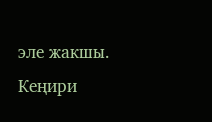эле жакшы.
Кеңири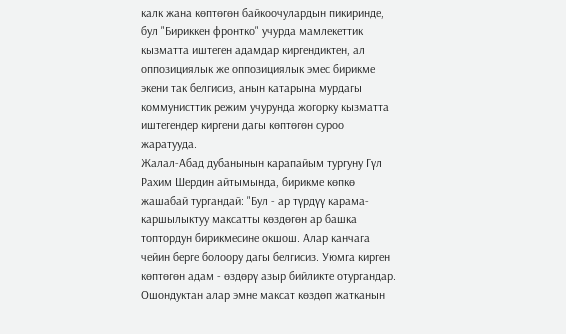калк жана көптөгөн байкоочулардын пикиринде, бул "Бириккен фронтко" учурда мамлекеттик кызматта иштеген адамдар киргендиктен, ал оппозициялык же оппозициялык эмес бирикме экени так белгисиз, анын катарына мурдагы коммунисттик режим учурунда жогорку кызматта иштегендер киргени дагы көптөгөн суроо жаратууда.
Жалал-Абад дубанынын карапайым тургуну Гүл Рахим Шердин айтымында, бирикме көпкө жашабай тургандай: "Бул - ар түрдүү карама-каршылыктуу максатты көздөгөн ар башка топтордун бирикмесине окшош. Алар канчага чейин берге болоору дагы белгисиз. Уюмга кирген көптөгөн адам - өздөрү азыр бийликте отургандар. Ошондуктан алар эмне максат көздөп жатканын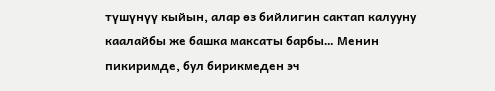түшүнүү кыйын, алар өз бийлигин сактап калууну каалайбы же башка максаты барбы… Менин пикиримде, бул бирикмеден эч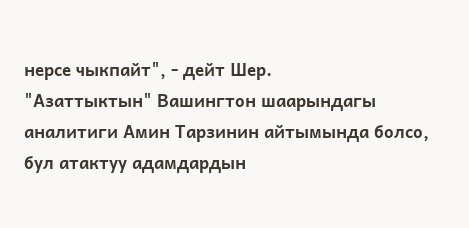нерсе чыкпайт", - дейт Шер.
"Азаттыктын" Вашингтон шаарындагы аналитиги Амин Тарзинин айтымында болсо, бул атактуу адамдардын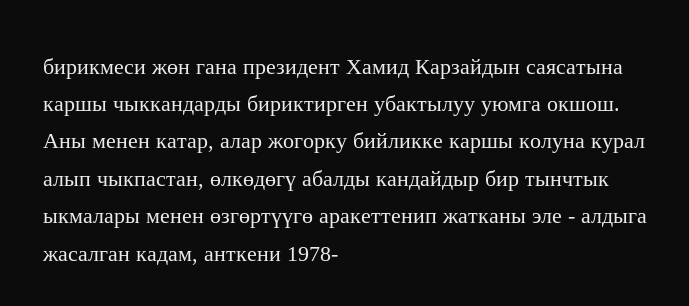бирикмеси жөн гана президент Хамид Карзайдын саясатына каршы чыккандарды бириктирген убактылуу уюмга окшош. Аны менен катар, алар жогорку бийликке каршы колуна курал алып чыкпастан, өлкөдөгү абалды кандайдыр бир тынчтык ыкмалары менен өзгөртүүгө аракеттенип жатканы эле - алдыга жасалган кадам, анткени 1978-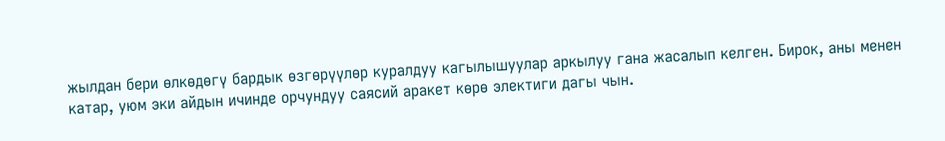жылдан бери өлкөдөгү бардык өзгөрүүлөр куралдуу кагылышуулар аркылуу гана жасалып келген. Бирок, аны менен катар, уюм эки айдын ичинде орчундуу саясий аракет көрө электиги дагы чын.